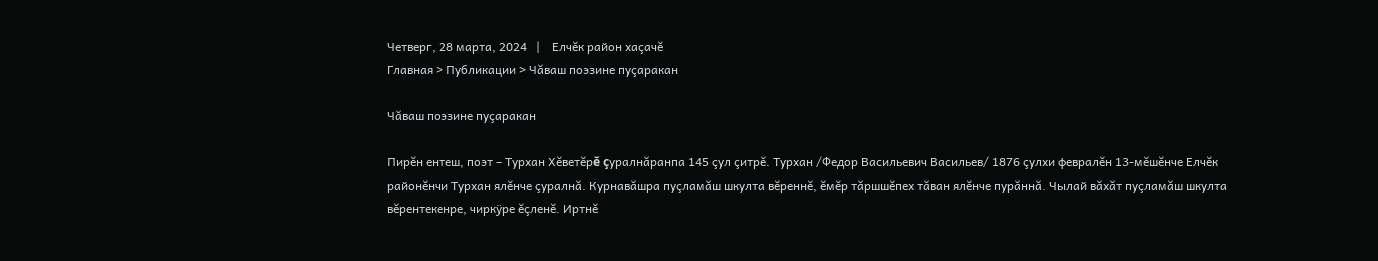Четверг, 28 марта, 2024   |    Елчĕк район хаçачĕ
Главная > Публикации > Чăваш поэзине пуçаракан

Чăваш поэзине пуçаракан

Пирĕн ентеш, поэт – Турхан Хĕветĕрĕ çуралнăранпа 145 çул çитрĕ. Турхан /Федор Васильевич Васильев/ 1876 çулхи февралĕн 13-мĕшĕнче Елчĕк районĕнчи Турхан ялĕнче çуралнă. Курнавăшра пуçламăш шкулта вĕреннĕ, ĕмĕр тăршшĕпех тăван ялĕнче пурăннă. Чылай вăхăт пуçламăш шкулта вĕрентекенре, чиркÿре ĕçленĕ. Иртнĕ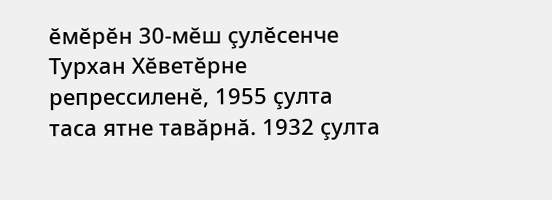ĕмĕрĕн 30-мĕш çулĕсенче Турхан Хĕветĕрне репрессиленĕ, 1955 çулта таса ятне тавăрнă. 1932 çулта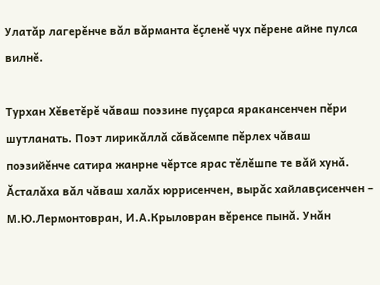Улатăр лагерĕнче вăл вăрманта ĕçленĕ чух пĕрене айне пулса вилнĕ.

Турхан Хĕветĕрĕ чăваш поэзине пуçарса яракансенчен пĕри шутланать. Поэт лирикăллă сăвăсемпе пĕрлех чăваш поэзийĕнче сатира жанрне чĕртсе ярас тĕлĕшпе те вăй хунă. Ăсталăха вăл чăваш халăх юррисенчен, вырăс хайлавçисенчен – М.Ю.Лермонтовран, И.А.Крыловран вĕренсе пынă. Унăн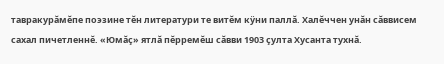тавракурăмĕпе поэзине тĕн литератури те витĕм кÿни паллă. Халĕччен унăн сăввисем сахал пичетленнĕ. «Юмăç» ятлă пĕрремĕш сăвви 1903 çулта Хусанта тухнă.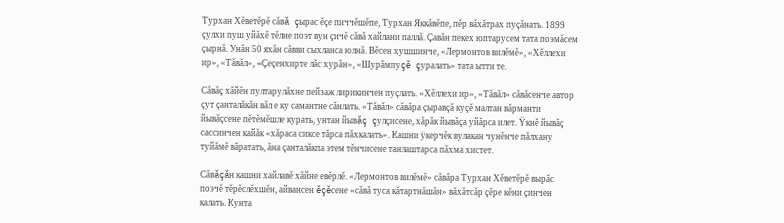Турхан Хĕветĕрĕ сăвă çырас ĕçе пиччĕшĕпе, Турхан Яккăвĕпе, пĕр вăхăтрах пуçăнать. 1899 çулхи пуш уйăхĕ тĕлне поэт вун çичĕ сăвă хайлани паллă. Çавăн пекех юптарусем тата поэмăсем çырнă. Унăн 50 яхăн сăвви сыхланса юлнă. Вĕсен хушшинче, «Лермонтов вилĕмĕ», «Хĕллехи ир», «Тăвăл», «Çеçенхирте лăс хурăн», «Шурăмпуçĕ çуралать» тата ытти те.

Сăвăç хăйĕн пултарулăхне пейзаж лирикинчен пуçлать. «Хĕллехи ир», «Тăвăл» сăвăсенче автор çут çанталăкăн вăл е ку самантне сăнлать. «Тăвăл» сăвăра çыравçă куçĕ малтан вăрманти йывăçсене пĕтĕмĕшле курать, унтан йывăç çулçисене, хăрăк йывăçа уйăрса илет. Ÿкнĕ йывăç сассинчен кайăк «хăраса сиксе тăрса пăхкалать». Кашни ÿкерчĕк вулакан чунĕнче пăлхану туйăмĕ вăратать, ăна çанталăкпа этем тĕнчисене танлаштарса пăхма хистет.

Сăвăçăн кашни хайлавĕ хăйне евĕрлĕ. «Лермонтов вилĕмĕ» сăвăра Турхан Хĕветĕрĕ вырăс поэчĕ тĕрĕслĕхшĕн, айвансен ĕçĕсене «сăвă туса кăтартнăшăн» вăхăтсăр çĕре кĕни çинчен калать. Кунта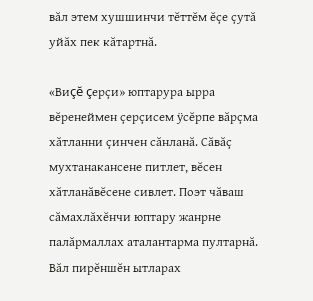вăл этем хушшинчи тĕттĕм ĕçе çутă уйăх пек кăтартнă.

«Виçĕ çерçи» юптарура ырра вĕренеймен çерçисем ÿсĕрпе вăрçма хăтланни çинчен сăнланă. Сăвăç мухтанакансене питлет, вĕсен хăтланăвĕсене сивлет. Поэт чăваш сăмахлăхĕнчи юптару жанрне палăрмаллах аталантарма пултарнă. Вăл пирĕншĕн ытларах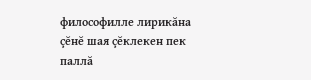философилле лирикăна çĕнĕ шая çĕклекен пек паллă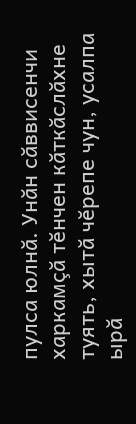пулса юлнă. Унăн сăввисенчи харкамçă тĕнчен кăткăслăхне туять, хытă чĕрепе чун, усалпа ырă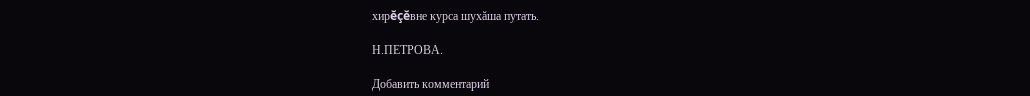хирĕçĕвне курса шухăша путать.

Н.ПЕТРОВА.

Добавить комментарий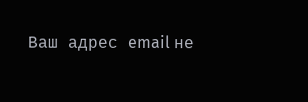Ваш адрес email не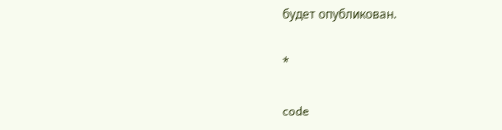будет опубликован.

*

code